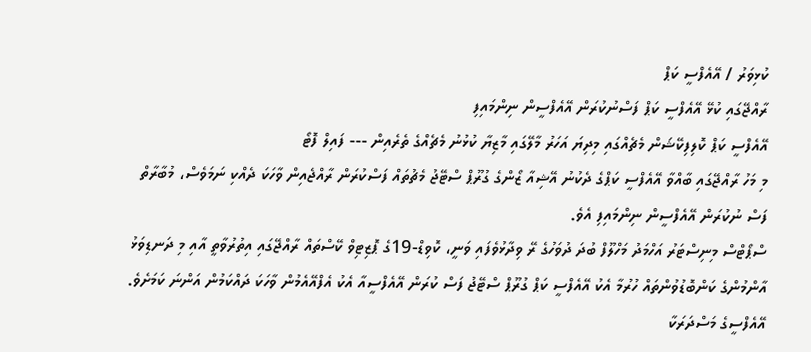ކުޅިވަރު / އޭއެފްސީ ކަޕް
ރާއްޖޭގައި ކުޅޭ އޭއެފްސީ ކަޕް ފަސްނުކުރަން އޭއެފްސީން ނިންމައިފި
އޭއެފްސީ ކަޕް ކޮލިފިކޭޝަން މެޗެއްގައި މިދިޔަ އަހަރު މާލޭގައި މާޒިޔާ ކުޅުނު މެޗެއްގެ ތެރެއިން --- ފައިލް ފޮޓޯ
މި މަހު ރާއްޖޭގައި ބާއްވާ އޭއެފްސީ ކަޕްގެ ދެކުނު އޭޝިއާ ޒޯންގެ ގުރޫޕް ސްޓޭޖު މެޗުތައް ފަސްކުރަން ރާއްޖެއިން ވާހަކަ ދެއްކި ނަމަވެސް، މުބާރާތް ފަސް ނުކުރަން އޭއެފްސީން ނިންމައިފި އެވެ.
ސްޕޯޓްސް މިނިސްޓަރު އަހްމަދު މަހްލޫފް ބުދަ ދުވަހުގެ ރޭ ވިދާޅުވެފައި ވަނީ، ކޮވިޑް-19ގެ ޕޮޒިޓިވް ކޭސްތައް ރާއްޖޭގައި އިތުރުވާތީ އާއި މި ދަނޑިވަޅު އާންމުންގެ ކަންބޮޑުވުންތައް ހުރުމާ އެކު އޭއެފްސީ ކަޕް ގުރޫޕް ސްޓޭޖު ފަސް ކުރަން އޭއެފްސީއާ އެކު އެފްއޭއެމުން ވާހަކަ ދައްކަމުން އަންނަ ކަމަށެވެ.
އޭއެފްސީގެ މަސްދަރަކާ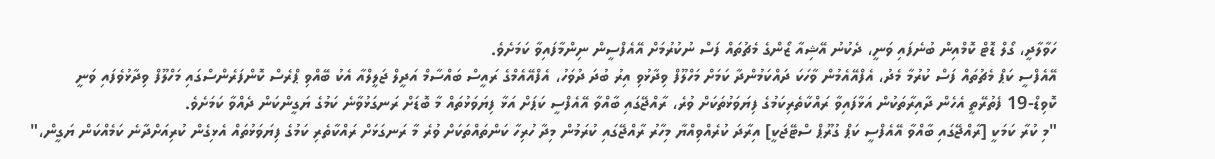ހަވާލާދީ، ގޯލް ޑޮޓް ކޮމްއިން ބުނެފައި ވަނީ، ދެކުނު އޭޝިއާ ޒޯންގެ މެޗުތައް ފަސް ނުކުރުމަށް އޭއެފްސީން ނިންމާފައިވާ ކަމަށެވެ.
އޭއެފްސީ ކަޕް މެޗުތައް ފަސް ކުރުމާ މެދު، އެފްއޭއެމުން ވާހަކަ ދައްކަމުންދާ ކަމަށް މަހްލޫފް ވިދާޅުވި އިރު ބުދަ ދުވަހު، އެފްއޭއެމްގެ ރައީސް ބައްސާމް އަދީލް ޖަލީލްއާ އެކު ބޭއްވި ޕްރެސް ކޮންފަރެންސްގައި މަހްލޫފް ވިދާޅުވެފައި ވަނީ ކޮވިޑް-19 ފެތުރޭތީ އެހެން ދާއިރާތަކުން އަޅާފައިވާ ރައްކާތެރިކަމުގެ ފިޔަވަޅުތަކަށް ވުރެ، ރާއްޖޭގައި ބާއްވާ އޭއެފްސީ ކަޕަށް އަޅާ ފިޔަވަޅުތައް މާ ބޮޑަށް ރަނގަޅުވާނެ ކަމުގެ ޔަގީންކަން ދެއްވާ ކަމަށެވެ.
"މި ކުރާ ކަމަކީ [ރާއްޖޭގައި ބާއްވާ އޭއެފްސީ ކަޕް ގުރޫޕް ސްޓޭޖަކީ] އިރާދަ ކުރެއްވިއްޔާ މިހާރު ރާއްޖޭގައި ކުރަމުން މިދާ ހުރިހާ ކަންތައްތަކަށް ވުރެ މާ ރަނގަޅަށް ރައްކާތެރި ކަމުގެ ފިޔަވަޅުތައް އެޅިގެން ކުރިއަށްދާނެ ކަމެއްކަން ޔަގީން،"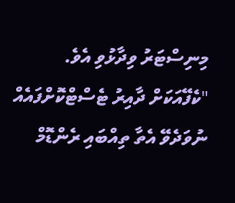މިނިސްޓަރު ވިދާޅުވި އެވެ.
"ކެފޭއަކަށް ދާއިރު ޓެސްޓްކޮށްފައެއް ނުވަދެވޭ އެތާ ތިއްބައި ރެންޑޮމް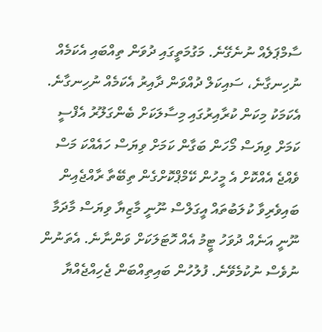ސާމްޕަލެއް ނުނެގޭނެ. މަގުމަތީގައި ދުވަން ތިއްބައި އެކަމެއް ނުހިނގާނެ، ސައިކަލް ދުއްވަން ދާއިރު އެކަމެއް ނުހިނގާނެ. އެކަމަކު މިކަން ކުރާއިރުގައި މިސާލަކަށް ބެންގަލޫރު އެފްސީ ކަމަށް ވިޔަސް މޯހަން ބަގާން ކަމަށް ވިޔަސް ހައެއްކަ މަސް ވެއްޖެ އެއްކޮށް އެ މީހުން ކޭމްޕްކޮށްގެން ތިބޭތާ ރާއްޖެއިން ބައިވެރިވާ ކުލަބުތައް އީގަލްސް ނޫނީ މާޒިޔާ ވިޔަސް މާދަމާ ނޫނީ އަނެއް ދުވަހު ޓީމު އެއް ހޮޓަލަކަށް ވަންނާނެ. އެތަނުން ނުވެސް ނުކުމެވޭނެ. ފުލުހުން ބައިތިއްބަން ޖެހިއްޖެއްޔާ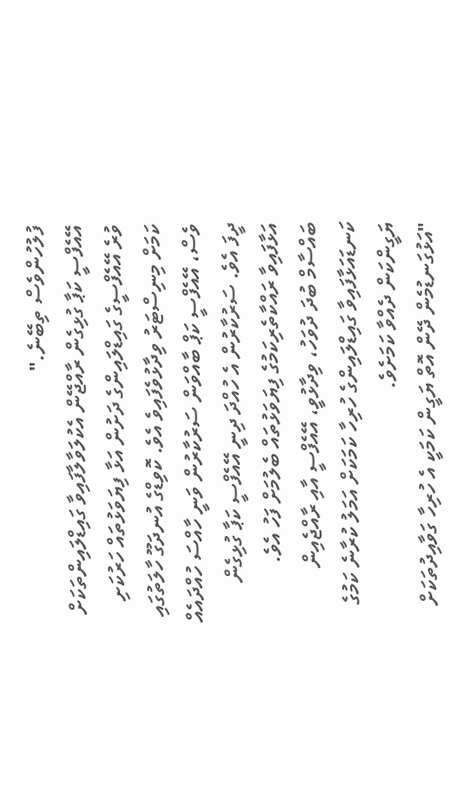ފުލުހުންވެސް ތިބޭނެ."
އޭއެފްސީ ކަޕާ ގުޅިގެން ރާއްޖޭން އެކުލަވާލާފައިވާ ގައިޑްލައިންތަކަށް ވުރެ އޭއެފްސީގެ ގައިޑްލައިންގެ ދަށުން އަޅާ ފިޔަވަޅުތައް ހަރުކަށި ކަމަށް މިނިސްޓަރު ވިދާޅުވެފައިވެ އެވެ. ކޮވިޑްގެ އުނދަގޫ ހާލަތުގައި ވެސް، އޭއެފްސީ ކަޕް ބާއްވަން ސަރުކާރުން ވަނީ ހާއްސަ ހުއްދައެއް ދީފަ އެވެ. ސަރުކާރުން އެ ހުއްދަ ދިނީ އޭއެފްސީ ކަޕާ ގުޅިގެން އަޅާފައިވާ ރައްކާތެރިކަމުގެ ފިޔަވަޅުތައް ބެލުމަށް ފަހު އެވެ.
ބައްސާމް ބުދަ ދުވަހު، ވިދާޅުވީ، އޭއެފްސީ އާއި ރާއްޖެއިން ކަނޑައަޅާފައިވާ ގައިޑްލައިންގެ ހުރިހާ ކަމަކަށް އަމަލު ކުރާނެ ކަމުގެ ޔަގީންކަން ދެއްވާ ކަމަށެވެ.
"އަޅުގަނޑުމެން ދޭން އޮތް ޔަގީން ކަމަކީ އެ ހުރިހާ ގަވާއިދުތަކަށް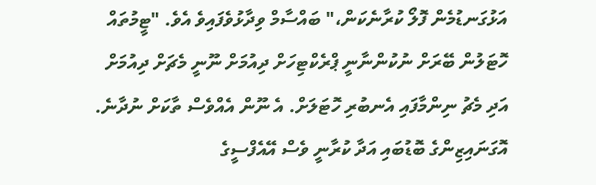އަޅުގަނޑުމެން ފޮލޯ ކުރާނެކަން،" ބައްސާމް ވިދާޅުވެފައިވެ އެވެ. "ޓީމުތައް ހޮޓަލުން ބޭރަށް ނުކުންނާނީ ޕްރެކްޓިހަށް ދިއުމަށް ނޫނީ މެޗަށް ދިއުމަށް އަދި މެޗު ނިންމާފައި އެނބުރި ހޮޓަލަށް. އެ ނޫން އެއްވެސް ތާކަށް ނުދާނެ. އޮގަނައިޒިންގެ ބޮޑުބައި އަދާ ކުރާނީ ވެސް އޭއެފްސީގެ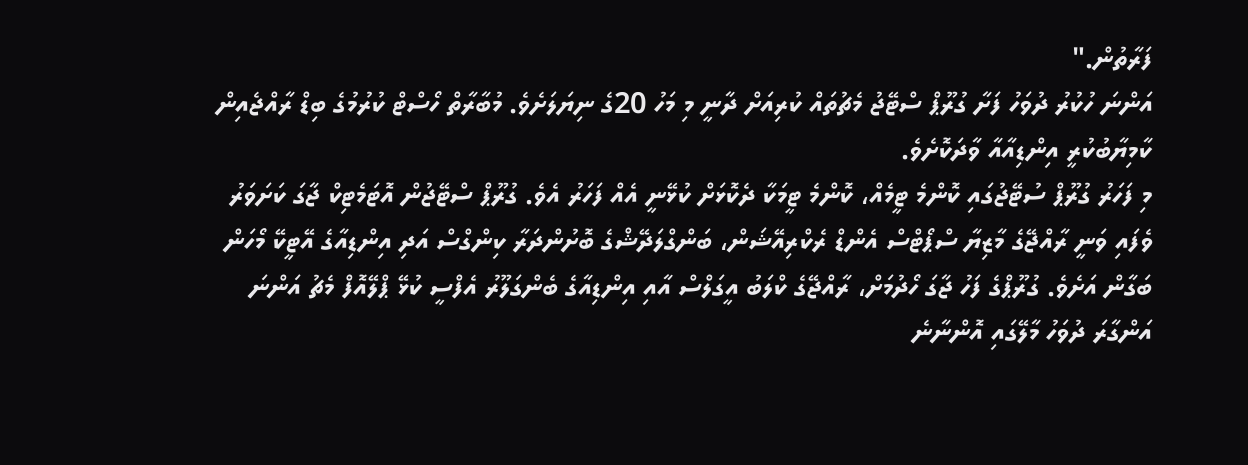ފަރާތުން."
އަންނަ ހުކުރު ދުވަހު ފަށާ ގުރޫޕް ސްޓޭޖު މެޗުތައް ކުރިއަށް ދާނީ މި މަހު 20ގެ ނިޔަލަށެވެ. މުބާރާތް ހޯސްޓް ކުރުމުގެ ބިޑް ރާއްޖެއިން ކާމިޔާބުކުރީ އިންޑިއާއާ ވާދަކޮށެވެ.
މި ފަހަރު ގުރޫޕް ސުޓޭޖުގައި ކޮންމެ ޓީމެއް، ކޮންމެ ޓީމަކާ ދެކޮޅަށް ކުޅޭނީ އެއް ފަހަރު އެވެ. ގުރޫޕް ސްޓޭޖުން އޮޓަމެޓިކް ޖާގަ ކަށަވަރު ވެފައި ވަނީ ރާއްޖޭގެ މާޒިޔާ ސްޕޯޓްސް އެންޑް ރެކްރިއޭޝަން، ބަންގްލަދޭޝްގެ ބޮށުންދަރާ ކިންގްސް އަދި އިންޑިއާގެ އޭޓީކޭ މޯހަން ބަގާން އަށެވެ. ގުރޫޕްގެ ފަހު ޖާގަ ހޯދުމަށް، ރާއްޖޭގެ ކްލަބު އީގަލްސް އާއި އިންޑިއާގެ ބެންގަލޫރު އެފްސީ ކުޅޭ ޕްލޭއޮފް މެޗު އަންނަ އަންގާރަ ދުވަހު މާލޭގައި އޮންނާނެ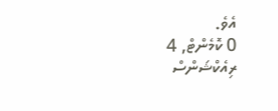އެވެ.
0 ކޮމެންޓް, 4 ރިއެކްޝަންސް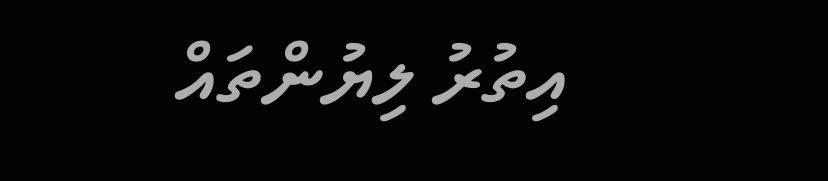އިތުރު ލިޔުންތައް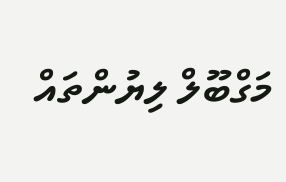މަގްބޫލް ލިޔުންތައް